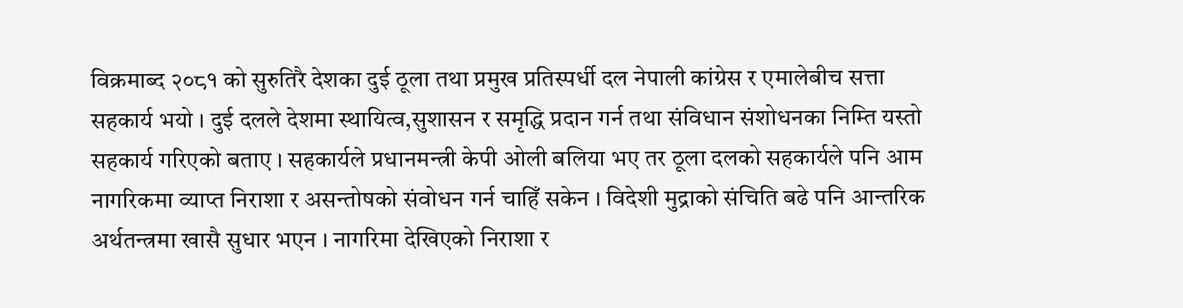विक्रमाब्द २०८१ को सुरुतिरै देशका दुई ठूला तथा प्रमुख प्रतिस्पर्धी दल नेपाली कांग्रेस र एमालेबीच सत्ता सहकार्य भयो । दुई दलले देशमा स्थायित्व,सुशासन र समृद्धि प्रदान गर्न तथा संविधान संशोधनका निम्ति यस्तो सहकार्य गरिएको बताए । सहकार्यले प्रधानमन्त्री केपी ओली बलिया भए तर ठूला दलको सहकार्यले पनि आम नागरिकमा व्याप्त निराशा र असन्तोषको संवोधन गर्न चाहिँ सकेन । विदेशी मुद्राको संचिति बढे पनि आन्तरिक अर्थतन्त्रमा खासै सुधार भएन । नागरिमा देखिएको निराशा र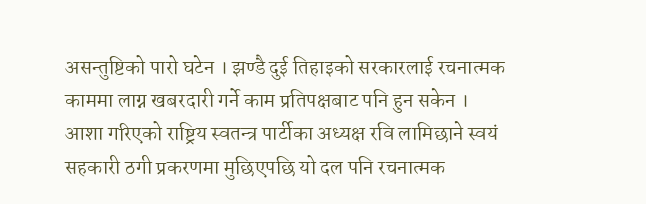असन्तुष्टिको पारो घटेन । झण्डै दुई तिहाइको सरकारलाई रचनात्मक काममा लाग्न खबरदारी गर्ने काम प्रतिपक्षबाट पनि हुन सकेन । आशा गरिएको राष्ट्रिय स्वतन्त्र पार्टीका अध्यक्ष रवि लामिछाने स्वयं सहकारी ठगी प्रकरणमा मुछिएपछि यो दल पनि रचनात्मक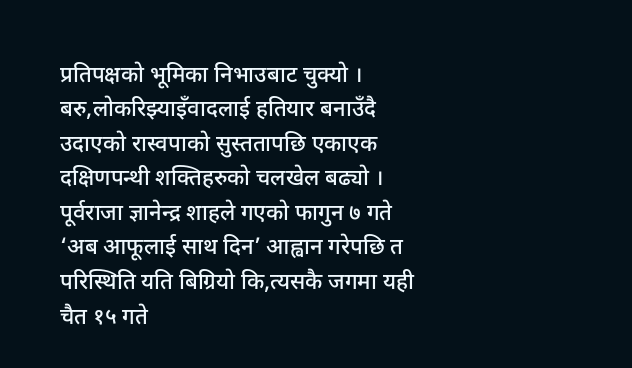प्रतिपक्षको भूमिका निभाउबाट चुक्यो । बरु,लोकरिझ्याइँवादलाई हतियार बनाउँदै उदाएको रास्वपाको सुस्ततापछि एकाएक दक्षिणपन्थी शक्तिहरुको चलखेल बढ्यो । पूर्वराजा ज्ञानेन्द्र शाहले गएको फागुन ७ गते ‘अब आफूलाई साथ दिन’ आह्वान गरेपछि त परिस्थिति यति बिग्रियो कि,त्यसकै जगमा यही चैत १५ गते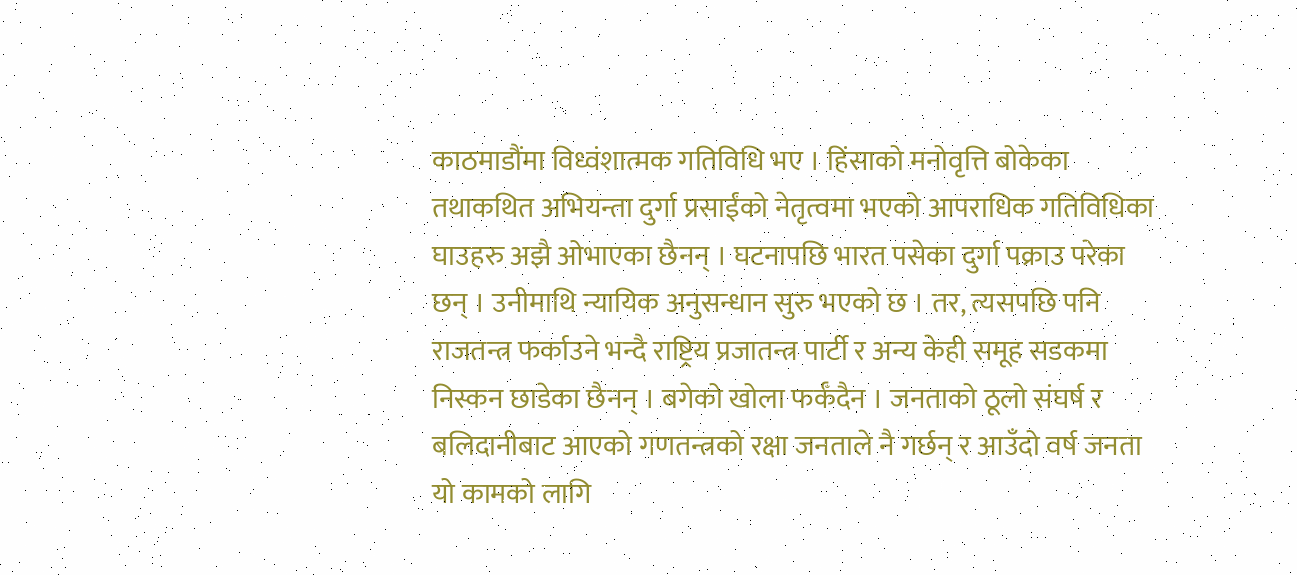काठमाडौंमा विध्वंशात्मक गतिविधि भए । हिंसाको मनोवृत्ति बोकेका तथाकथित अभियन्ता दुर्गा प्रसाईंको नेतृत्वमा भएको आपराधिक गतिविधिका घाउहरु अझै ओभाएका छैनन् । घटनापछि भारत पसेका दुर्गा पक्राउ परेका छन् । उनीमाथि न्यायिक अनुसन्धान सुरु भएको छ । तर, त्यसपछि पनि राजतन्त्र फर्काउने भन्दै राष्ट्रिय प्रजातन्त्र पार्टी र अन्य केही समूह सडकमा निस्कन छाडेका छैनन् । बगेको खोला फर्कँदैन । जनताको ठूलो संघर्ष र बलिदानीबाट आएको गणतन्त्रको रक्षा जनताले नै गर्छन् र आउँदो वर्ष जनता यो कामको लागि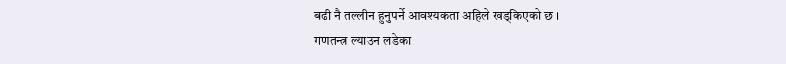बढी नै तल्लीन हुनुपर्ने आवश्यकता अहिले खड्किएको छ ।
गणतन्त्र ल्याउन लडेका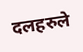दलहरुले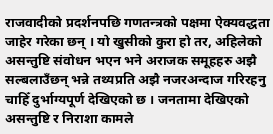राजवादीको प्रदर्शनपछि गणतन्त्रको पक्षमा ऐक्यवद्धता जाहेर गरेका छन् । यो खुसीको कुरा हो तर, अहिलेको असन्तुष्टि संवोधन भएन भने अराजक समूहहरु अझै सल्बलाउँछन् भन्ने तथ्यप्रति अझै नजरअन्दाज गरिरहनु चाहिँ दुर्भाग्यपूर्ण देखिएको छ । जनतामा देखिएको असन्तुष्टि र निराशा कामले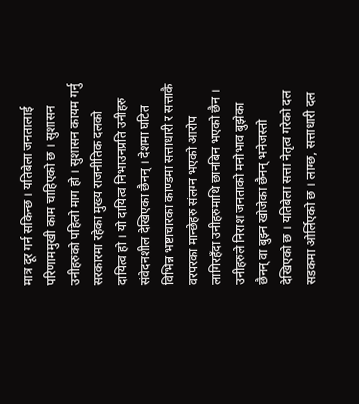मात्र दूर गर्न सकिन्छ । यतिबेला जनतालाई परिणाममुखी काम चाहिएको छ । सुशासन उनीहरुको पहिलो माग हो । सुशासन कायम गर्नु सरकारमा रहेका मुख्य राजनीतिक दलको दायित्व हो । यो दायित्व निभाउनप्रति उनीहरु संवेदनशील देखिएका छैनन् । देशमा घटित विभिन्न भष्टाचारका काण्डमा सत्ताधारी र सत्ताकै वरपरका मान्छेहरु संलग्न भएको आरोप लागिरहँदा उनीहरुमाथि छानबिन भएको छैन । उनीहरुले निराश जनताको मनोभाव बुझेका छैनन् वा बुझ्न खोजेका छैनन् भनेजस्तो देखिएको छ । यतिबेला सत्ता नेतृत्व गरेको दल सडकमा ओर्लिएको छ । लाग्छ, सत्ताधारी दल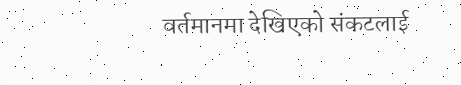वर्तमानमा देखिएको संकटलाई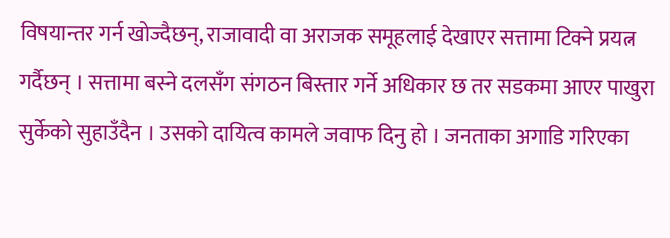विषयान्तर गर्न खोज्दैछन्, राजावादी वा अराजक समूहलाई देखाएर सत्तामा टिक्ने प्रयत्न गर्दैछन् । सत्तामा बस्ने दलसँग संगठन बिस्तार गर्ने अधिकार छ तर सडकमा आएर पाखुरा सुर्केको सुहाउँदैन । उसको दायित्व कामले जवाफ दिनु हो । जनताका अगाडि गरिएका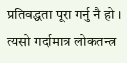प्रतिवद्धता पूरा गर्नु नै हो । त्यसो गर्दामात्र लोकतन्त्र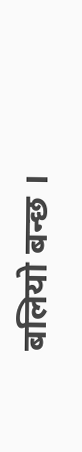बलियो बन्छ ।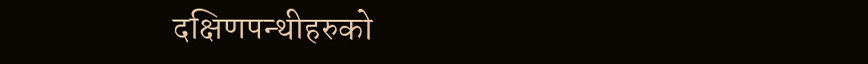दक्षिणपन्थीहरुको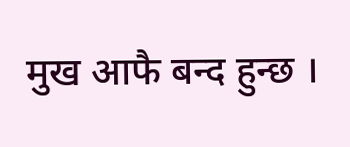मुख आफै बन्द हुन्छ ।